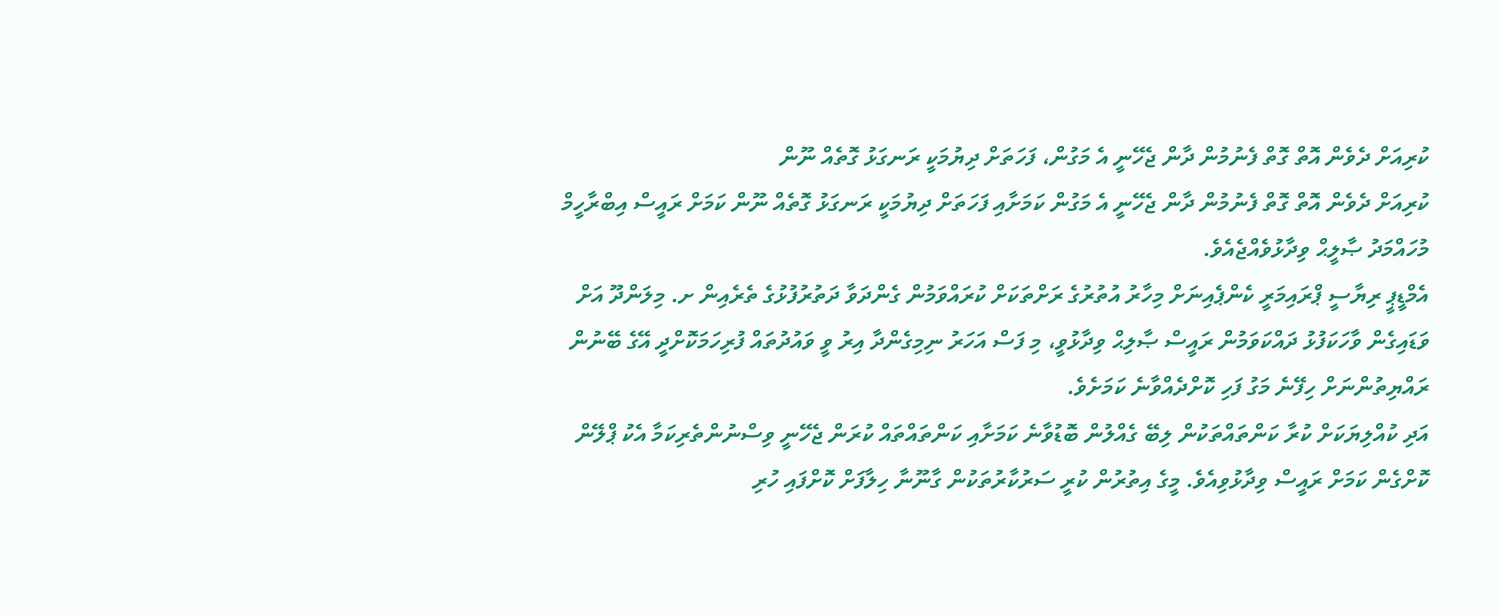ކުރިއަށް ދެވެން އޮތް ގޮތް ފެނުމުން ދާން ޖެހޭނީ އެ މަގުން، ފަހަތަށް ދިޔުމަކީ ރަނގަޅު ގޮތެއް ނޫން
ކުރިއަށް ދެވެން އޮތް ގޮތް ފެނުމުން ދާން ޖެހޭނީ އެ މަގުން ކަމަށާއި ފަހަތަށް ދިޔުމަކީ ރަނގަޅު ގޮތެއް ނޫން ކަމަށް ރައީސް އިބްރާހީމް މުހައްމަދު ޞާލީޙް ވިދާޅުވެއްޖެއެވެ.
އެމްޑީޕީ ރިޔާސީ ޕްރައިމަރީ ކެންޕެއިނަށް މިހާރު އުތުރުގެ ރަށްތަކަށް ކުރައްވަމުން ގެންދަވާ ދަތުރުފުޅުގެ ތެރެއިން ށ. މިލަންދޫ އަށް ވަޑައިގެން ވާހަކަފުޅު ދައްކަވަމުން ރައީސް ޞާލިޙް ވިދާޅުވީ، މި ފަސް އަހަރު ނިމިގެންދާ އިރު ވީ ވައުދުތައް ފުރިހަމަކޮށްދީ އޭގެ ބޭނުން ރައްޔިތުންނަށް ހިފޭނެ މަގު ފަހި ކޮށްދެއްވާނެ ކަމަށެވެ.
އަދި ކުއްލިޔަކަށް ކުރާ ކަންތައްތަކުން ލިބޭ ގެއްލުން ބޮޑުވާނެ ކަމަށާއި ކަންތައްތައް ކުރަން ޖެހޭނީ ވިސްނުންތެރިކަމާ އެކު ޕްލޭން ކޮށްގެން ކަމަށް ރައީސް ވިދާޅުވިއެވެ. މީގެ އިތުރުން ކުރީ ސަރުކާރުތަކުން ގާނޫނާ ހިލާފަށް ކޮށްފައި ހުރި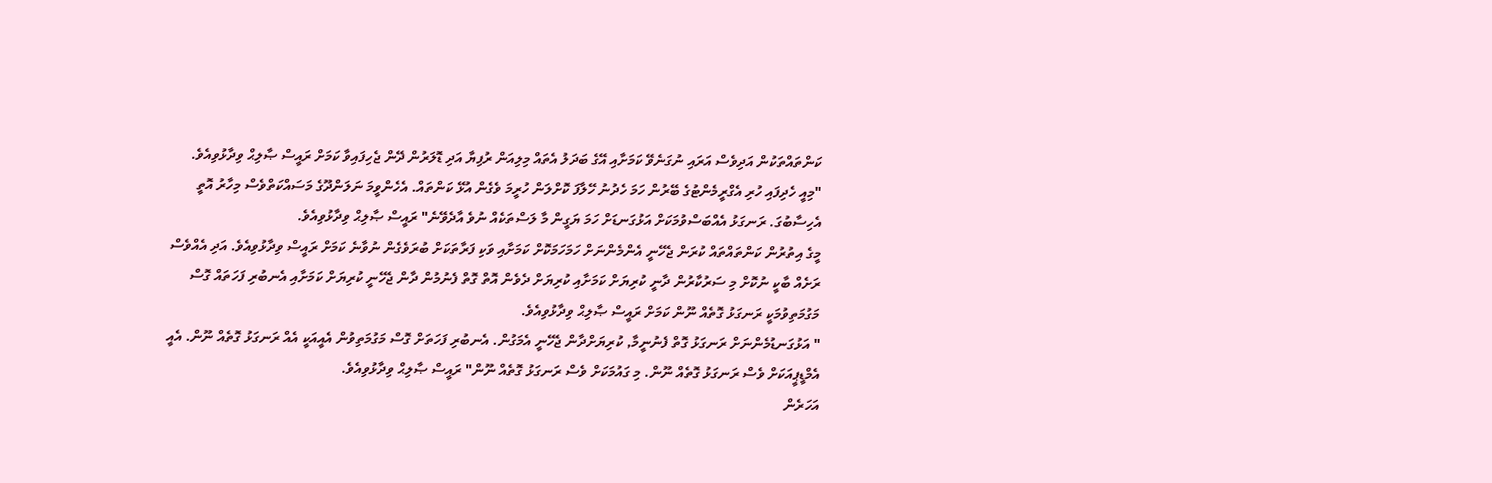ކަންތައްތަކުން އަދިވެސް އަރައި ނުގަނެވޭ ކަމަށާއި އޭގެ ބަދަލު އެތައް މިލިއަން ރުފިޔާ އަދި ޑޮލަރުން ދޭން ޖެހިފައިވާ ކަމަށް ރައީސް ޞާލިޙް ވިދާޅުވިއެވެ.
"މިއީ ހެދިފައި ހުރި އެގްރީމެންޓުގެ ބޭރުން ހަމަ ހެދުނު ހޭލާފަ ކޮށްލަން ހުރީމަ ވެގެން އުޅޭ ކަންތައް. އެހެންވީމަ ނަލަންދޫގެ މަސައްކަތްވެސް މިހާރު އޮތީ އެހިސާބުގަ. ރަނގަޅު އެއްބަސްވުމަކަށް އަޅުގަނޑަށް ހަމަ ޔަގީން މާ ލަސްތަކެއް ނުވެ އާދެވޭނެ" ރައީސް ޞާލިޙް ވިދާޅުވިއެވެ.
މީގެ އިތުރުން ކަންތައްތައް ކުރަން ޖެހޭނީ އެންމެންނަށް ހަމަހަމަކޮށް ކަމަށާއި ވަކި ފަރާތަކަށް ބުރަވެގެން ނުވާނެ ކަމަށް ރައީސް ވިދާޅުވިއެވެ. އަދި އެއްވެސް ރަށެއް ބާކީ ނުކޮށް މި ސަރުކާރުން ދާނީ ކުރިޔަށް ކަމަށާއި ކުރިޔަށް ދެވެން އޮތް ގޮތް ފެނުމުން ދާން ޖެހޭނީ ކުރިޔަށް ކަމަށާއި އެނބުރި ފަހަތައް ގޮސް މަގުމަތިވުމަކީ ރަނގަޅު ގޮތެއް ނޫން ކަމަށް ރައީސް ޞާލިޙް ވިދާޅުވިއެވެ.
" އަޅުގަނޑުމެންނަށް ރަނގަޅު ގޮތް ފެނުނީމާ, ކުރިޔަށްދާން ޖެހޭނީ އެމަގުން. އެނބުރި ފަހަތަށް ގޮސް މަގުމަތިވުން އެއީއަކީ އެއް ރަނގަޅު ގޮތެއް ނޫން. އެއީ އެމްޑީޕީއަކަށް ވެސް ރަނގަޅު ގޮތެއް ނޫން. މި ގައުމަކަށް ވެސް ރަނގަޅު ގޮތެއް ނޫން" ރައީސް ޞާލިޙް ވިދާޅުވިއެވެ.
އަހަރެން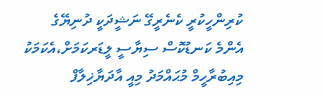ކުރިންހީކުރީ ކެނެރީގޭ ނަޝީދަކީ ދުނިޔޭގެ އެންމެ ކަނޑުކޮސް ސިޔާސީ ލީޑަރކަމަށް،އެކަމަކު މިއިބުރާހީމް މުޙައްމަދު މިއީ އާދަޔާޚިލާފް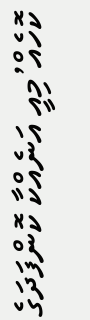ކޮހެއް’މިއީ އަނެއްކާ ކޮންފަދަގެ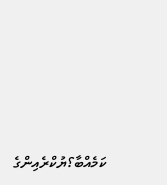ކަމެއްބާ؟ޔުކްރެއިންގެ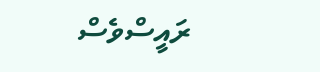ރައީސްވެސް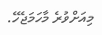މިއަށްވުރެ މާހަމަޖެހޭ.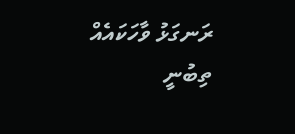ރަނގަޅު ވާހަކައެއް ތިބުނީ